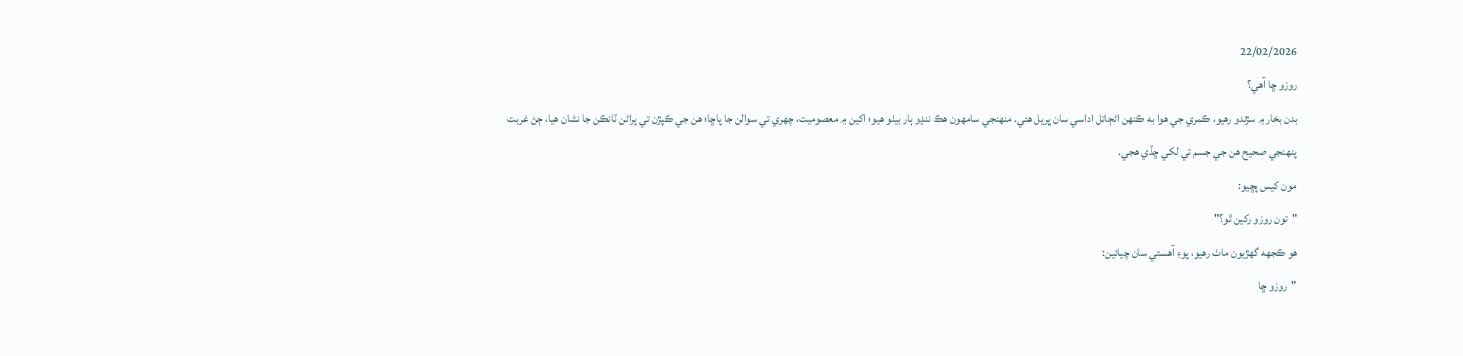22/02/2026
روزو ڇا آهي؟
بدن بخار ۾ سڙندو رهيو، ڪمري جي هوا به ڪنهن اڻڄاتل اداسي سان ڀريل هئي. منهنجي سامهون هڪ ننڍو ٻار بيٺو هيو؛ اکين ۾ معصوميت، چهري تي سوالن جا پاڇا؛ هن جي ڪپڙن تي پراڻن ٽانڪن جا نشان هيا، ڄڻ غربت پنهنجي صحيح هن جي جسم تي لکي ڇڏي هجي.
مون کيس پڇيو:
"تون روزو رکين ٿو؟"
هو ڪجهه گهڙيون ماٺ رهيو، پوءِ آهستي سان چيائين:
"روزو ڇا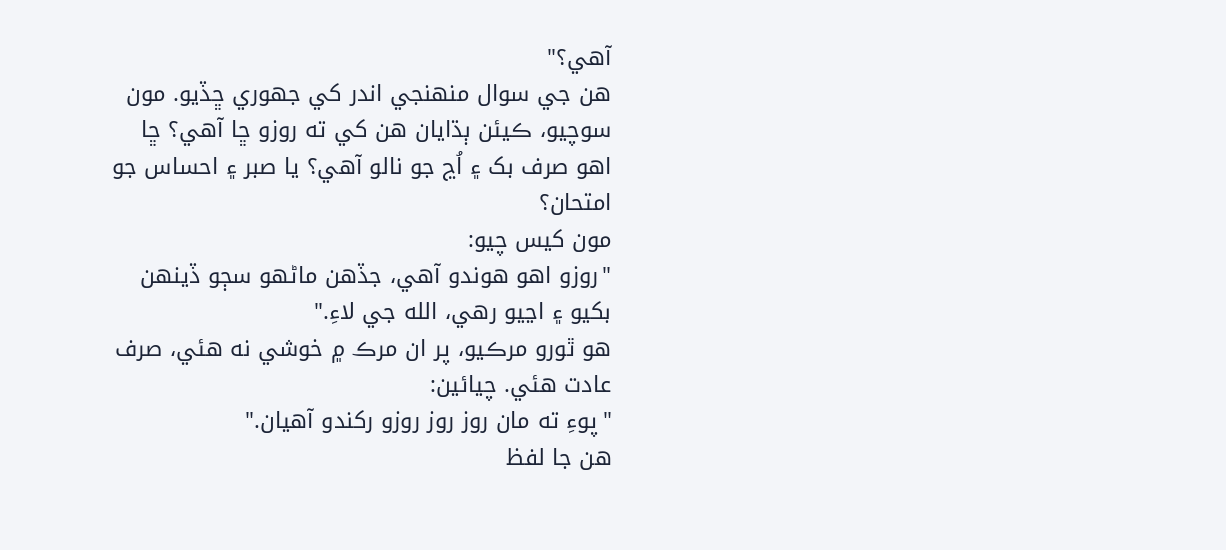آهي؟"
هن جي سوال منهنجي اندر کي جهوري ڇڏيو. مون سوچيو، ڪيئن ٻڌايان هن کي ته روزو ڇا آهي؟ ڇا اهو صرف بک ۽ اُڃ جو نالو آهي؟ يا صبر ۽ احساس جو امتحان؟
مون کيس چيو:
"روزو اهو هوندو آهي، جڏهن ماڻهو سڄو ڏينهن بکيو ۽ اڃيو رهي، الله جي لاءِ."
هو ٿورو مرڪيو، پر ان مرڪ ۾ خوشي نه هئي، صرف عادت هئي. چيائين:
"پوءِ ته مان روز روز روزو رکندو آهيان."
هن جا لفظ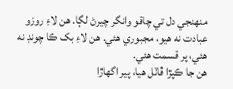منهنجي دل تي چاقو وانگر چيرڻ لڳا. هن لاءِ روزو عبادت نه هيو، مجبوري هئي. هن لاءِ بک ڪا چونڊ نه هئي، پر قسمت هئي.
هن جا ڪپڙا ڦاٽل هيا، پير اگهاڙا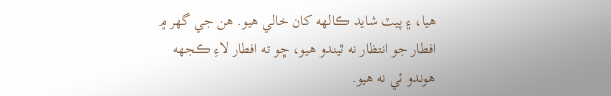هيا، ۽ پيٽ شايد ڪالهه کان خالي هيو. هن جي گهر ۾ افطار جو انتظار نه ٿيندو هيو، ڇو ته افطار لاءِ ڪجهه هوندو ئي نه هيو.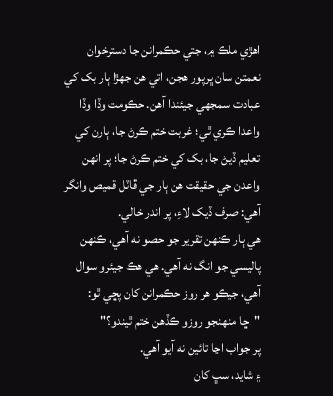اهڙي ملڪ ۾، جتي حڪمرانن جا دسترخوان نعمتن سان ڀرپور هجن، اتي هن جهڙا ٻار بک کي عبادت سمجهي جيئندا آهن. حڪومت وڏا وڏا واعدا ڪري ٿي؛ غربت ختم ڪرڻ جا، ٻارن کي تعليم ڏيڻ جا، بک کي ختم ڪرڻ جا؛ پر انهن واعدن جي حقيقت هن ٻار جي ڦاٽل قميص وانگر آهي: صرف ڏيک لاءِ، پر اندر خالي.
هي ٻار ڪنهن تقرير جو حصو نه آهي، ڪنهن پاليسي جو انگ نه آهي. هي هڪ جيئرو سوال آهي، جيڪو هر روز حڪمرانن کان پڇي ٿو:
"ڇا منهنجو روزو ڪڏهن ختم ٿيندو؟"
پر جواب اڃا تائين نه آيو آهي.
۽ شايد، سڀ کان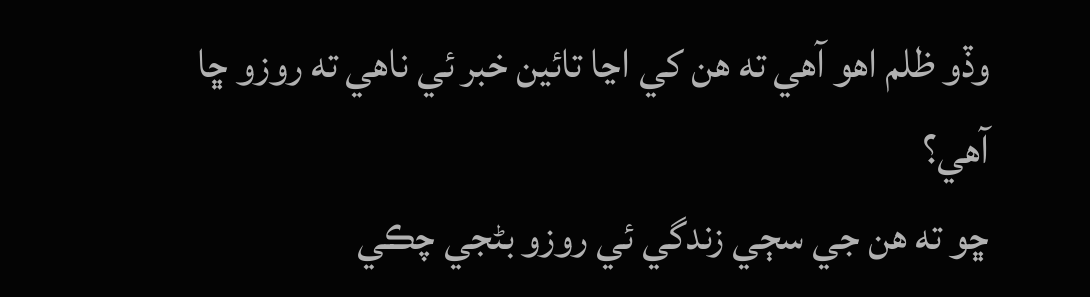وڏو ظلم اهو آهي ته هن کي اڃا تائين خبر ئي ناهي ته روزو ڇا آهي؟
ڇو ته هن جي سڄي زندگي ئي روزو بڻجي چڪي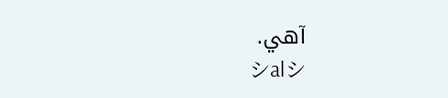آهي.
シalシ